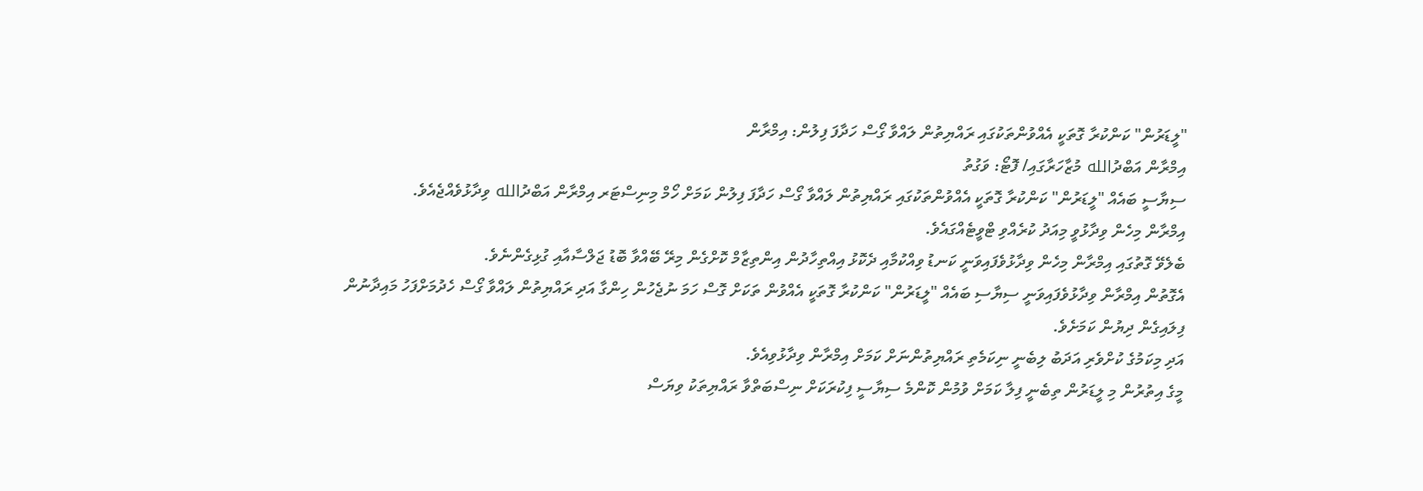"ލީޑަރުން" ކަންކުރާ ގޮތަކީ އެއްވުންތަކުގައި ރައްޔިތުން ލައްވާ ގޯސް ހަދާފަ ފިލުން: އިމްރާން
އިމްރާން އަބްދުالله މުޒާހަރާގައި/ ފޮޓޯ: ވަގުތު
ސިޔާސީ ބައެއް "ލީޑަރުން" ކަންކުރާ ގޮތަކީ އެއްވުންތަކުގައި ރައްޔިތުން ލައްވާ ގޯސް ހަދާފަ ފިލުން ކަމަށް ހޯމް މިނިސްޓަރ އިމްރާން އަބްދުالله ވިދާޅުވެއްޖެއެވެ.
އިމްރާން މިހެން ވިދާޅުވީ މިއަދު ކުރެއްވި ޓްވީޓެއްގައެވެ.
ބެލެވޭ ގޮތުގައި އިމްރާން މިހެން ވިދާޅުވެފައިވަނީ ކަނޑު ވިއްކުމާއި ދެކޮޅު އިއްތިހާދުން އިންތިޒާމް ކޮށްގެން މިރޭ ބޭއްވާ ބޮޑު ޖަލްސާއާއި ގުޅިގެންނެވެ.
އެގޮތުން އިމްރާން ވިދާޅުވެފައިވަނީ ސިޔާސި ބައެއް "ލީޑަރުން" ކަންކުރާ ގޮތަކީ އެއްވުން ތަކަށް ގޮސް ހަމަ ނުޖެހުން ހިންގާ އަދި ރައްޔިތުން ލައްވާ ގޯސް ހެދުމަށްފަހު މައިދާނުން ފިލައިގެން ދިޔުން ކަމަށެވެ.
އަދި މިކަމުގެ ކުށްވެރި އަދަބު ލިބެނީ ނިކަމެތި ރައްޔިތުންނަށް ކަމަށް އިމްރާން ވިދާޅުވިއެވެ.
މީގެ އިތުރުން މި ލީޑަރުން ތިބެނީ ފިލާ ކަމަށް ވުމުން ކޮންމެ ސިޔާސީ ފިކުރަކަށް ނިސްބަތްވާ ރައްޔިތަކު ވިޔަސް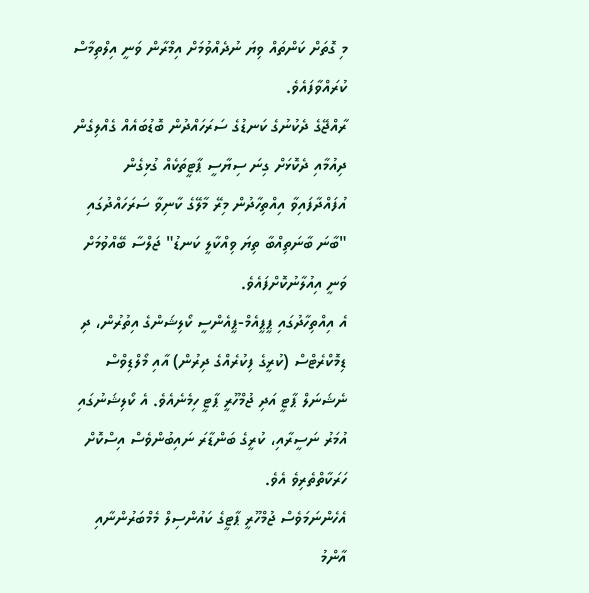މި ގޮތަށް ކަންތައް ވިޔަ ނުދެއްވުމަށް އިމްރާން ވަނީ އިލްތިމާސް ކުރައްވާފައެވެ.
ރާއްޖޭގެ ދެކުނުގެ ކަނޑުގެ ސަރަހައްދުން ބޮޑުބައެއް ގެއްލިގެން ދިއުމާއި ދެކޮޅަށް ގިނަ ސިޔާސީ ޕާޓީތަކެއް ގުޅިގެން އުފައްދާފައިވާ އިއްތިހާދުން މިރޭ މާލޭގެ ކާނިވާ ސަރަހައްދުގައި "ބާނަ ބާނަތިއްބާ ތިޔަ ވިއްކާލީ ކަނޑު" ޖަލްސާ ބޭއްވުމަށް ވަނީ އިއުލާނުކޮށްފައެވެ.
އެ އިއްތިހާދުގައި ޕީޕީއެމް-ޕީއެންސީ ކޯލިޝަންގެ އިތުރުން، ދި ޑިމޮކްރެޓްސް (ކުރީގެ ފިކުރެއްގެ ދިރުން) އާއި މޯލްޑިވްސް ނެޝަނަލް ޕާޓީ އަދި ޖުމްހޫރީ ޕާޓީ ހިމެނެއެވެ. އެ ކޯލިޝަނުގައި އުމަރު ނަސީރާއި، ކުރީގެ ބަންޑާރަ ނައިބުންވެސް އިސްކޮށް ހަރަކާތްތެރިވެ އެވެ.
އެހެންނަމަވެސް ޖުމްހޫރީ ޕާޓީގެ ކައުންސިލް މެމްބަރުންނާއި އާންމު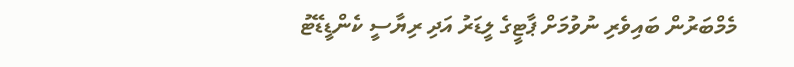މެމްބަރުން ބައިވެރި ނުވުމަށް ޕާޓީގެ ލީޑަރު އަދި ރިޔާސީ ކެންޑީޑޭޓު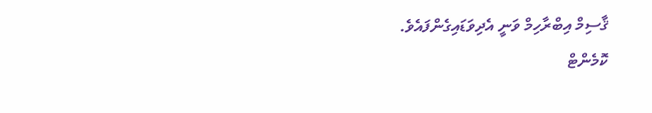ޤާސިމް އިބްރާހިމް ވަނީ އެދިވަޑައިގެންފައެވެ.
ކޮމެންޓް